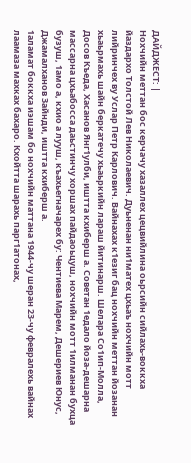ДАЙДЖЕСТ: |
Нохчийн меттан бос керчачу хазаллех цецвийлина оьрсийн сийлахь-воккха йаздархо Толстой Лев Николаевич. Дуьненан ни1матех цхьаъ нохчийн мотт лийринчех ву Услар Петр Карлович. Вайнахах к1езиг бац нохчийн меттан йозанан хьаьрмахь шайн беркатечу хьаьркийн лараш йитинарш. Шелара Со1ип-Молла, Досов Къеда, Хасанов Янг1улби, иштта кхиберш а. Советан 1едало йоза-дешарна массарна цхьабосса даьстинчу хоршах пайдаоьцуш, нохчийн мотт 1илманан бухца бузуш, 1амо а, кхио а лууш, къахьегначарех бу: Чентиева Марем, Дешериев Юнус, Джамалханов Зайнди, иштта кхиберш а.
1аламат боккха иэшам бо нохчийн маттана 1944-чу шеран 23-чу февралехь вайнах лаамаза махках бахаро. Кхойтта шарахь парг1атонах,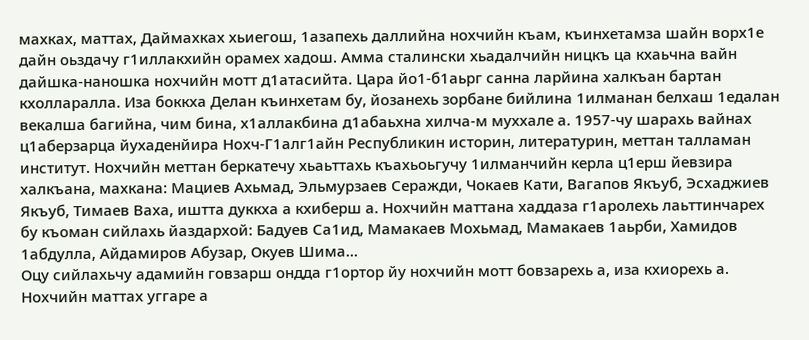махках, маттах, Даймахках хьиегош, 1азапехь даллийна нохчийн къам, къинхетамза шайн ворх1е дайн оьздачу г1иллакхийн орамех хадош. Амма сталински хьадалчийн ницкъ ца кхаьчна вайн дайшка-наношка нохчийн мотт д1атасийта. Цара йо1-б1аьрг санна ларйина халкъан бартан кхолларалла. Иза боккха Делан къинхетам бу, йозанехь зорбане бийлина 1илманан белхаш 1едалан векалша багийна, чим бина, х1аллакбина д1абаьхна хилча-м муххале а. 1957-чу шарахь вайнах ц1аберзарца йухаденйира Нохч-Г1алг1айн Республикин историн, литературин, меттан талламан институт. Нохчийн меттан беркатечу хьаьттахь къахьоьгучу 1илманчийн керла ц1ерш йевзира халкъана, махкана: Мациев Ахьмад, Эльмурзаев Серажди, Чокаев Кати, Вагапов Якъуб, Эсхаджиев Якъуб, Тимаев Ваха, иштта дуккха а кхиберш а. Нохчийн маттана хаддаза г1аролехь лаьттинчарех бу къоман сийлахь йаздархой: Бадуев Са1ид, Мамакаев Мохьмад, Мамакаев 1аьрби, Хамидов 1абдулла, Айдамиров Абузар, Окуев Шима…
Оцу сийлахьчу адамийн говзарш ондда г1ортор йу нохчийн мотт бовзарехь а, иза кхиорехь а. Нохчийн маттах уггаре а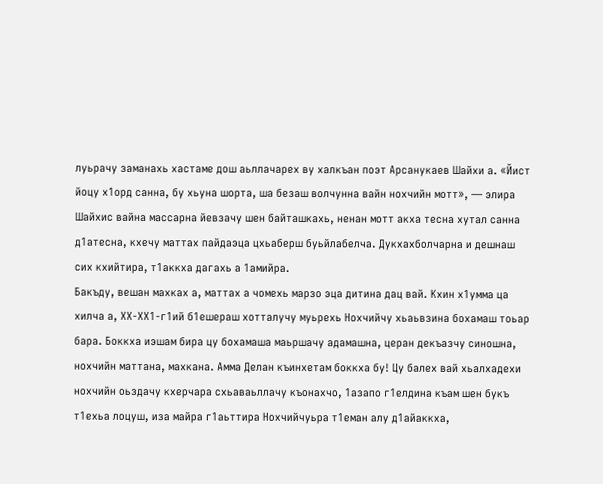луьрачу заманахь хастаме дош аьллачарех ву халкъан поэт Арсанукаев Шайхи а. «Йист йоцу х1орд санна, бу хьуна шорта, ша безаш волчунна вайн нохчийн мотт», — элира Шайхис вайна массарна йевзачу шен байташкахь, ненан мотт акха тесна хутал санна д1атесна, кхечу маттах пайдаэца цхьаберш буьйлабелча. Дукхахболчарна и дешнаш сих кхийтира, т1аккха дагахь а 1амийра.
Бакъду, вешан махках а, маттах а чомехь марзо эца дитина дац вай. Кхин х1умма ца хилча а, ХХ-ХХ1-г1ий б1ешераш хотталучу муьрехь Нохчийчу хьаьвзина бохамаш тоьар бара. Боккха иэшам бира цу бохамаша маьршачу адамашна, церан декъазчу синошна, нохчийн маттана, махкана. Амма Делан къинхетам боккха бу! Цу балех вай хьалхадехи нохчийн оьздачу кхерчара схьаваьллачу къонахчо, 1азапо г1елдина къам шен букъ т1ехьа лоцуш, иза майра г1аьттира Нохчийчуьра т1еман алу д1айаккха,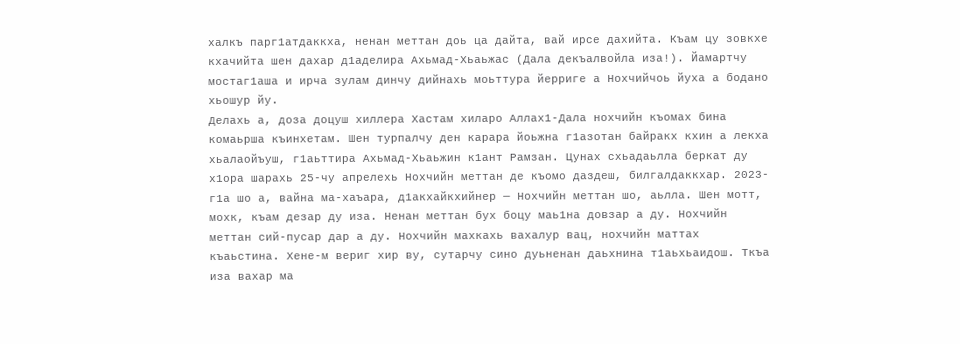халкъ парг1атдаккха, ненан меттан доь ца дайта, вай ирсе дахийта. Къам цу зовкхе кхачийта шен дахар д1аделира Ахьмад-Хьаьжас (Дала декъалвойла иза!). Йамартчу мостаг1аша и ирча зулам динчу дийнахь моьттура йерриге а Нохчийчоь йуха а бодано хьошур йу.
Делахь а, доза доцуш хиллера Хастам хиларо Аллах1-Дала нохчийн къомах бина комаьрша къинхетам. Шен турпалчу ден карара йоьжна г1азотан байракх кхин а лекха хьалаойъуш, г1аьттира Ахьмад-Хьаьжин к1ант Рамзан. Цунах схьадаьлла беркат ду х1ора шарахь 25-чу апрелехь Нохчийн меттан де къомо даздеш, билгалдаккхар. 2023-г1а шо а, вайна ма-хаъара, д1акхайкхийнер — Нохчийн меттан шо, аьлла. Шен мотт, мохк, къам дезар ду иза. Ненан меттан бух боцу маь1на довзар а ду. Нохчийн меттан сий-пусар дар а ду. Нохчийн махкахь вахалур вац, нохчийн маттах къаьстина. Хене-м вериг хир ву, сутарчу сино дуьненан даьхнина т1аьхьаидош. Ткъа иза вахар ма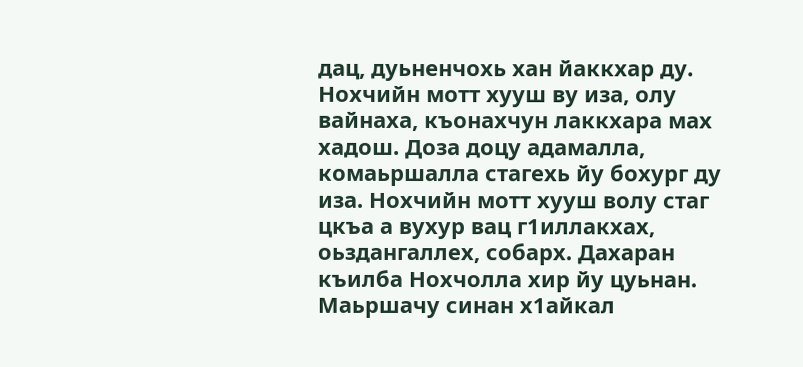дац, дуьненчохь хан йаккхар ду. Нохчийн мотт хууш ву иза, олу вайнаха, къонахчун лаккхара мах хадош. Доза доцу адамалла, комаьршалла стагехь йу бохург ду иза. Нохчийн мотт хууш волу стаг цкъа а вухур вац г1иллакхах, оьздангаллех, собарх. Дахаран къилба Нохчолла хир йу цуьнан. Маьршачу синан х1айкал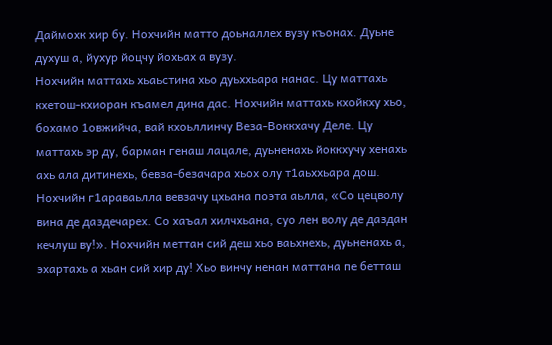Даймохк хир бу. Нохчийн матто доьналлех вузу къонах. Дуьне духуш а, йухур йоцчу йохьах а вузу.
Нохчийн маттахь хьаьстина хьо дуьххьара нанас. Цу маттахь кхетош-кхиоран къамел дина дас. Нохчийн маттахь кхойкху хьо, бохамо 1овжийча, вай кхоьллинчу Веза-Воккхачу Деле. Цу маттахь эр ду, барман генаш лацале, дуьненахь йоккхучу хенахь ахь ала дитинехь, бевза-безачара хьох олу т1аьххьара дош. Нохчийн г1араваьлла вевзачу цхьана поэта аьлла, «Со цецволу вина де даздечарех. Со хаъал хилчхьана, суо лен волу де даздан кечлуш ву!». Нохчийн меттан сий деш хьо ваьхнехь, дуьненахь а, эхартахь а хьан сий хир ду! Хьо винчу ненан маттана пе бетташ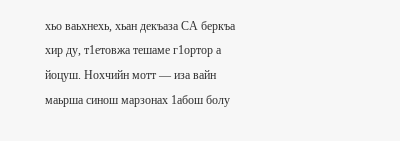хьо ваьхнехь, хьан декъаза СА беркъа хир ду, т1етовжа тешаме г1ортор а йоцуш. Нохчийн мотт — иза вайн маьрша синош марзонах 1абош болу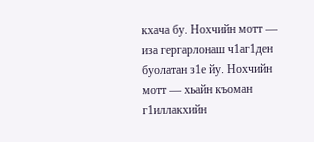кхача бу. Нохчийн мотт — иза гергарлонаш ч1аг1ден буолатан з1е йу. Нохчийн мотт — хьайн къоман г1иллакхийн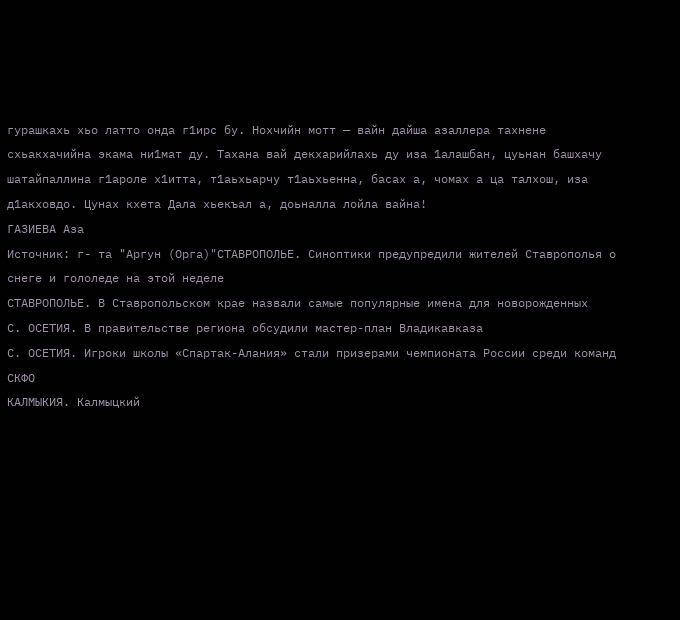гурашкахь хьо латто онда г1ирс бу. Нохчийн мотт — вайн дайша азаллера тахнене схьакхачийна экама ни1мат ду. Тахана вай декхарийлахь ду иза 1алашбан, цуьнан башхачу шатайпаллина г1ароле х1итта, т1аьхьарчу т1аьхьенна, басах а, чомах а ца талхош, иза д1акховдо. Цунах кхета Дала хьекъал а, доьналла лойла вайна!
ГАЗИЕВА Аза
Источник: г- та "Аргун (Орга)"СТАВРОПОЛЬЕ. Синоптики предупредили жителей Ставрополья о снеге и гололеде на этой неделе
СТАВРОПОЛЬЕ. В Ставропольском крае назвали самые популярные имена для новорожденных
С. ОСЕТИЯ. В правительстве региона обсудили мастер-план Владикавказа
С. ОСЕТИЯ. Игроки школы «Спартак-Алания» стали призерами чемпионата России среди команд СКФО
КАЛМЫКИЯ. Калмыцкий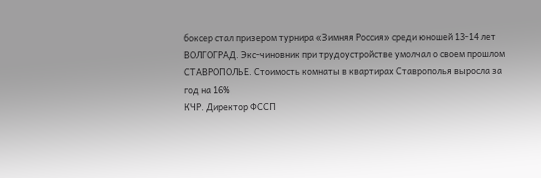боксер стал призером турнира «Зимняя Россия» среди юношей 13-14 лет
ВОЛГОГРАД. Экс-чиновник при трудоустройстве умолчал о своем прошлом
СТАВРОПОЛЬЕ. Стоимость комнаты в квартирах Ставрополья выросла за год на 16%
КЧР. Директор ФССП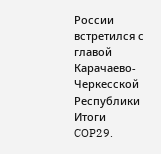России встретился с главой Карачаево-Черкесской Республики
Итоги COP29.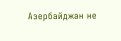Азербайджан не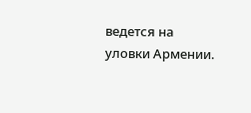ведется на уловки Армении.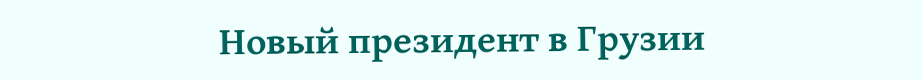Новый президент в Грузии